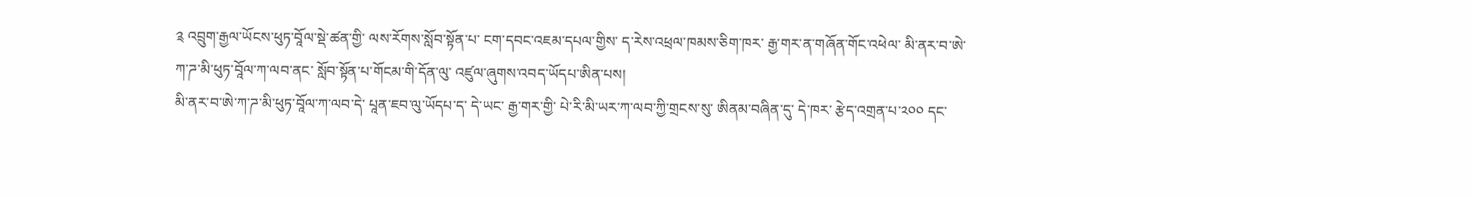༉ འབྲུག་རྒྱལ་ཡོངས་ཕུཏ་བཱོལ་སྡེ་ཚན་གྱི་ ལས་རོགས་སློབ་སྟོན་པ་ ངག་དབང་འཇམ་དཔལ་གྱིས་ ད་རེས་འཕྲལ་ཁམས་ཅིག་ཁར་ རྒྱ་གར་ན་གཞོན་གོང་འཕེལ་ མི་ནར་བ་ཨེ་ཀ་ཌ་མི་ཕུཏ་བཱོལ་ཀ་ལབ་ནང་ སློབ་སྟོན་པ་གོངམ་གི་དོན་ལུ་ འཛུལ་ཞུགས་འབད་ཡོདཔ་ཨིན་པས།
མི་ནར་བ་ཨེ་ཀ་ཌ་མི་ཕུཏ་བཱོལ་ཀ་ལབ་དེ་ པཱན་ཇབ་ལུ་ཡོདཔ་ད་ དེ་ཡང་ རྒྱ་གར་གྱི་ པེ་རི་མི་ཡར་ཀ་ལབ་ཀྱི་གྲངས་སུ་ ཨིནམ་བཞིན་དུ་ དེ་ཁར་ རྩེད་འགྲན་པ་༢༠༠ དང་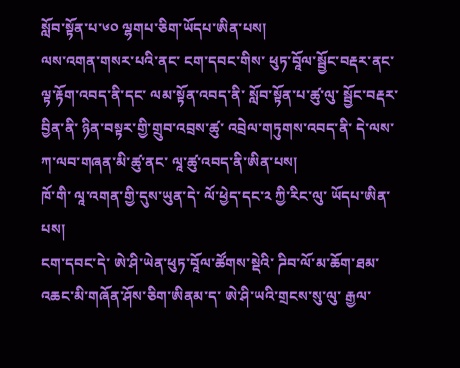སློབ་སྟོན་པ་༦༠ ལྷགཔ་ཅིག་ཡོདཔ་ཨིན་པས།
ལས་འགན་གསར་པའི་ནང་ ངག་དབང་གིས་ ཕུཏ་བཱོལ་སྦྱོང་བརྡར་ནང་ལྟ་རྟོག་འབད་ནི་དང་ ལམ་སྟོན་འབད་ནི་ སློབ་སྟོན་པ་ཚུ་ལུ་ སྦྱོང་བརྡར་བྱིན་ནི་ ཉིན་བསྟར་གྱི་གྲུབ་འབྲས་ཚུ་ འབྲེལ་གཏུགས་འབད་ནི་ དེ་ལས་ ཀ་ལབ་གཞན་མི་ཚུ་ནང་ ལཱ་ཚུ་འབད་ནི་ཨིན་པས།
ཁོ་གི་ ལཱ་འགན་གྱི་དུས་ཡུན་དེ་ ལོ་ཕྱེད་དང་༢ ཀྱི་རིང་ལུ་ ཡོདཔ་ཨིན་པས།
ངག་དབང་དེ་ ཨེ་ཤི་ཡེན་ཕུཏ་བཱོལ་ཚོགས་སྡེའི་ ཌིབ་ལོ་མ་ཆོག་ཐམ་འཆང་མི་གཞོན་ཤོས་ཅིག་ཨིནམ་ད་ ཨེ་ཤི་ཡའི་གྲངས་སུ་ལུ་ རྒྱལ་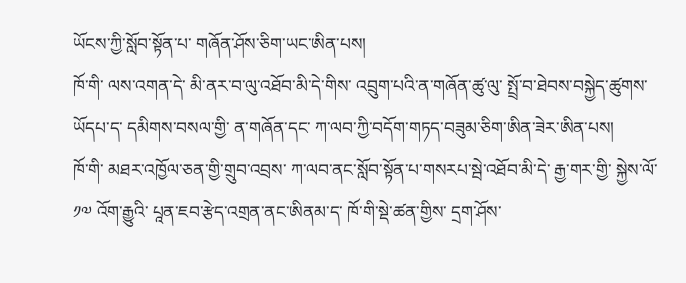ཡོངས་ཀྱི་སློབ་སྟོན་པ་ གཞོན་ཤོས་ཅིག་ཡང་ཨིན་པས།
ཁོ་གི་ ལས་འགན་དེ་ མི་ནར་བ་ལུ་འཐོབ་མི་དེ་གིས་ འབྲུག་པའི་ན་གཞོན་ཚུ་ལུ་ སྤྲོ་བ་ཐེབས་བསྐྱེད་ཚུགས་ཡོདཔ་ད་ དམིགས་བསལ་གྱི་ ན་གཞོན་དང་ ཀ་ལབ་ཀྱི་བདོག་གཏད་བཟུམ་ཅིག་ཨིན་ཟེར་ཨིན་པས།
ཁོ་གི་ མཐར་འཁྱོལ་ཅན་གྱི་གྲུབ་འབྲས་ ཀ་ལབ་ནང་སློབ་སྟོན་པ་གསརཔ་སྦེ་འཐོབ་མི་དེ་ རྒྱ་གར་གྱི་ སྐྱེས་ལོ་༡༧ འོག་རྒྱུའི་ པཱན་ཇབ་རྩེད་འགྲན་ནང་ཨིནམ་ད་ ཁོ་གི་སྡེ་ཚན་གྱིས་ དྲག་ཤོས་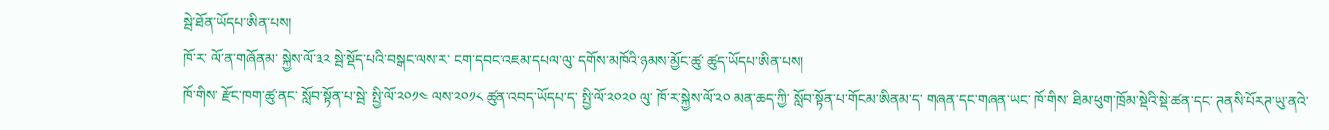སྦེ་ཐོན་ཡོདཔ་ཨིན་པས།
ཁོ་ར་ ལོ་ན་གཞོནམ་ སྐྱེས་ལོ་༣༢ སྦེ་སྡོད་པའི་བསྒང་ལས་ར་ ངག་དབང་འཇམ་དཔལ་ལུ་ དགོས་མཁོའི་ཉམས་མྱོང་ཚུ་ ཚུད་ཡོདཔ་ཨིན་པས།
ཁོ་གིས་ རྫོང་ཁག་ཚུ་ནང་ སློབ་སྟོན་པ་སྦེ་ སྤྱི་ལོ་༢༠༡༤ ལས་༢༠༡༨ ཚུན་འབད་ཡོདཔ་ད་ སྤྱི་ལོ་༢༠༢༠ ལུ་ ཁོ་ར་སྐྱེས་ལོ་༢༠ མན་ཆད་ཀྱི་ སློབ་སྟོན་པ་གོངམ་ཨིནམ་ད་ གཞན་དང་གཞན་ཡང་ ཁོ་གིས་ ཐིམ་ཕུག་ཁྲོམ་སྡེའི་སྡེ་ཚན་དང་ ཊནསི་པོརཊ་ཡུ་ནའེ་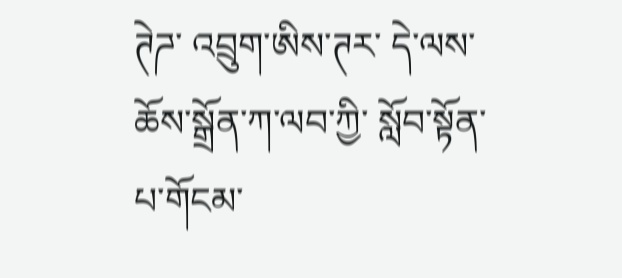ཊེཌ་ འབྲུག་ཨིས་ཊར་ དེ་ལས་ ཆོས་སྒྲོན་ཀ་ལབ་ཀྱི་ སློབ་སྟོན་པ་གོངམ་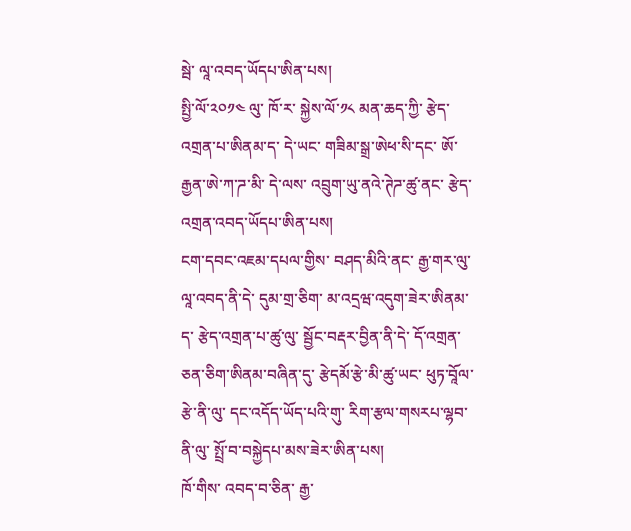སྦེ་ ལཱ་འབད་ཡོདཔ་ཨིན་པས།
སྤྱི་ལོ་༢༠༡༤ ལུ་ ཁོ་ར་ སྐྱེས་ལོ་༡༨ མན་ཆད་ཀྱི་ རྩེད་འགྲན་པ་ཨིནམ་ད་ དེ་ཡང་ གཟིམ་སྒྲ་ཨེཕ་སི་དང་ ཨོ་རྒྱན་ཨེ་ཀ་ཌ་མི་ དེ་ལས་ འབྲུག་ཡུ་ནའེ་ཊེཌ་ཚུ་ནང་ རྩེད་འགྲན་འབད་ཡོདཔ་ཨིན་པས།
ངག་དབང་འཇམ་དཔལ་གྱིས་ བཤད་མིའི་ནང་ རྒྱ་གར་ལུ་ ལཱ་འབད་ནི་དེ་ དུམ་གྲ་ཅིག་ མ་འདྲཝ་འདུག་ཟེར་ཨིནམ་ད་ རྩེད་འགྲན་པ་ཚུ་ལུ་ སྦྱོང་བརྡར་བྱིན་ནི་དེ་ དོ་འགྲན་ཅན་ཅིག་ཨིནམ་བཞིན་དུ་ རྩེདམོ་རྩེ་མི་ཚུ་ཡང་ ཕུཏ་བཱོལ་རྩེ་ནི་ལུ་ དང་འདོད་ཡོད་པའི་གུ་ རིག་རྩལ་གསརཔ་ལྷབ་ནི་ལུ་ སྤྲོ་བ་བསྐྱེདཔ་མས་ཟེར་ཨིན་པས།
ཁོ་གིས་ འབད་བ་ཅིན་ རྒྱ་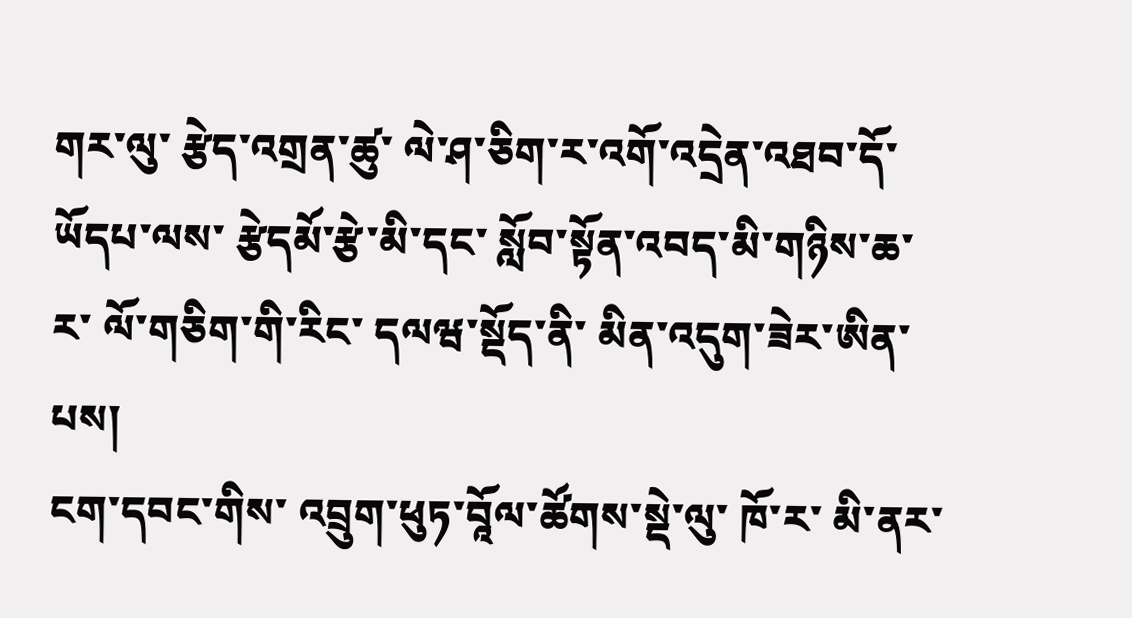གར་ལུ་ རྩེད་འགྲན་ཚུ་ ལེ་ཤ་ཅིག་ར་འགོ་འདྲེན་འཐབ་དོ་ཡོདཔ་ལས་ རྩེདམོ་རྩེ་མི་དང་ སློབ་སྟོན་འབད་མི་གཉིས་ཆ་ར་ ལོ་གཅིག་གི་རིང་ དལཝ་སྡོད་ནི་ མིན་འདུག་ཟེར་ཨིན་པས།
ངག་དབང་གིས་ འབྲུག་ཕུཏ་བཱོལ་ཚོགས་སྡེ་ལུ་ ཁོ་ར་ མི་ནར་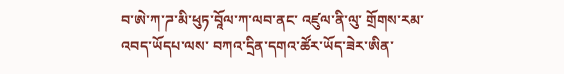བ་ཨེ་ཀ་ཌ་མི་ཕུཏ་བཱོལ་ཀ་ལབ་ནང་ འཛུལ་ནི་ལུ་ གྲོགས་རམ་འབད་ཡོདཔ་ལས་ བཀའ་དྲིན་དགའ་ཚོར་ཡོད་ཟེར་ཨིན་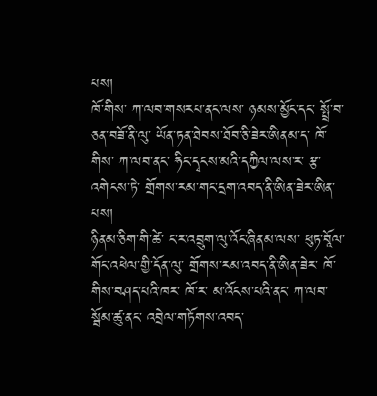པས།
ཁོ་གིས་ ཀ་ལབ་གསརཔ་ནང་ལས་ ཉམས་མྱོང་དང་ སྤྲོ་བ་ཅན་བཟོ་ནི་ལུ་ ཡོན་ཏན་ཐེབས་ཐོབ་ཅི་ཟེར་ཨིནམ་ད་ ཁོ་གིས་ ཀ་ལབ་ནང་ ཧིང་དྭངས་མའི་དཀྱིལ་ལས་ར་ རྩ་འགེངས་ཏེ་ གྲོགས་རམ་གང་དྲག་འབད་ནི་ཨིན་ཟེར་ཨིན་པས།
ཉིནམ་ཅིག་གི་ཚེ་ ང་ར་འབྲུག་ལུ་འོང་ཞིནམ་ལས་ ཕུཏ་བཱོལ་གོང་འཕེལ་གྱི་དོན་ལུ་ གྲོགས་རམ་འབད་ནི་ཨིན་ཟེར་ ཁོ་གིས་བཤད་པའི་ཁར་ ཁོ་ར་ མ་འོངས་པའི་ནང་ ཀ་ལབ་སྦོམ་ཚུ་ནང་ འབྲེལ་གཏོགས་འབད་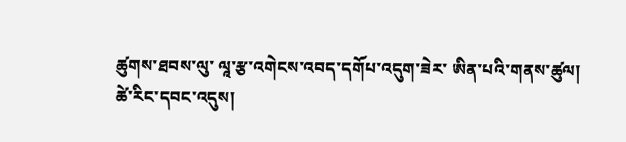ཚུགས་ཐབས་ལུ་ ལཱ་རྩ་འགེངས་འབད་དགོཔ་འདུག་ཟེར་ ཨིན་པའི་གནས་ཚུལ།
ཚེ་རིང་དབང་འདུས།